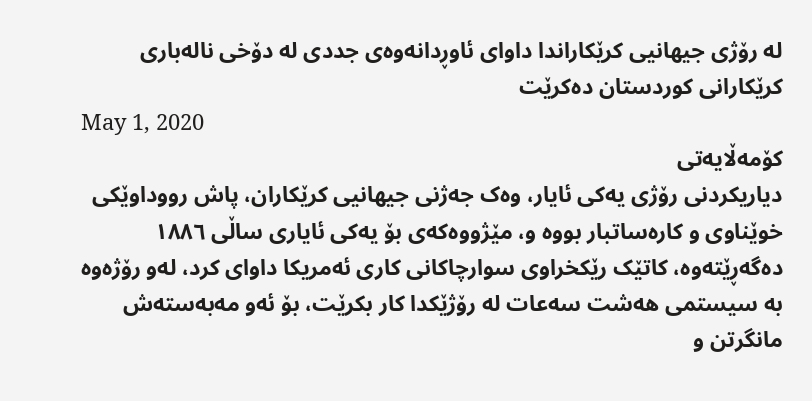لە رۆژی جیھانیی کرێکاراندا داوای ئاوڕدانەوەی جددی لە دۆخی نالەباری کرێکارانی کوردستان دەکرێت
May 1, 2020
کۆمەڵایەتی
دیاریکردنی رۆژی یەکی ئایار، وەک جەژنی جیھانیی کرێکاران، پاش رووداوێکی خوێناوی و کارەساتبار بووە و، مێژووەکەی بۆ یەکی ئایاری ساڵی ١٨٨٦ دەگەڕێتەوە، کاتێک رێکخراوی سوارچاکانی کاری ئەمریکا داوای کرد، لەو رۆژەوە بە سیستمی ھەشت سەعات لە رۆژێکدا کار بکرێت، بۆ ئەو مەبەستەش مانگرتن و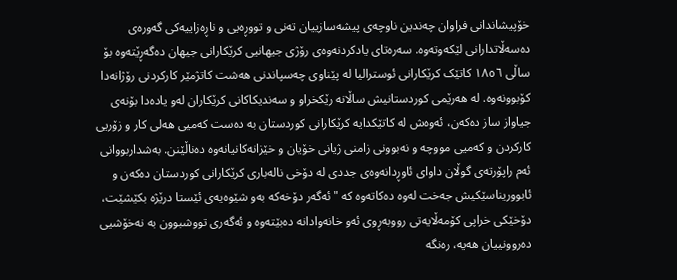خۆپیشاندانی فراوان چەندین ناوچەی پیشەسازییان تەنی و تووڕەیی و ناڕەزاییەکی گەورەی دەسەڵاتدارانی لێکەوتەوە. سەرەتای یادکردنەوەی رۆژی جیھانیی کرێکارانی جیھان دەگەڕێتەوە بۆ ساڵی ١٨٥٦ کاتێک کرێکارانی ئوسترالیا لە پێناوی چەسپاندنی ھەشت کاتژمێر کارکردنی رۆژانەدا کۆبوونەوە. لە ھەرێمی کوردستانیش ساڵانە رێکخراو و سەندیکاکانی کرێکاران لەو یادەدا بۆنەی جیاواز ساز دەکەن، ئەوەش لە کاتێکدایە کرێکارانی کوردستان بە دەست کەمیی ھەلی کار و زۆریی کارکردن و کەمیی مووچە و نەبوونی زامنی ژیانی خۆیان و خێزانەکانیانەوە دەناڵێنن. بەشداربووانی ئەم راپۆرتەی گوڵان داوای ئاوڕدانەوەی جددی لە دۆخی نالەباری کرێکارانی کوردستان دەکەن و ئابووریناسێکیش جەخت لەوە دەکاتەوە کە "ئەگەر دۆخەکە بەو شێوەیەی ئێستا درێژە بکێشێت، دۆخێکی خراپی کۆمەڵایەتی رووبەڕوی ئەو خانەوادانە دەبێتەوە و ئەگەری تووشبوون بە نەخۆشیی دەروونییان ھەیە، رەنگە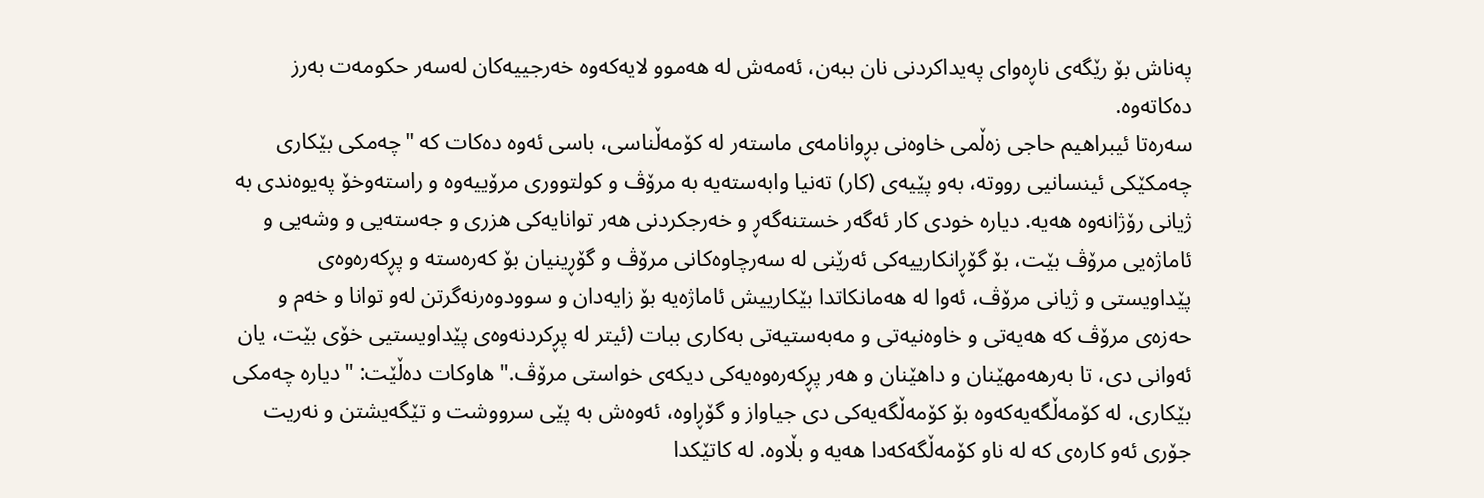پەناش بۆ رێگەی ناڕەوای پەیداکردنی نان ببەن، ئەمەش لە ھەموو لایەکەوە خەرجییەکان لەسەر حکومەت بەرز دەکاتەوە.
سەرەتا ئیبراھیم حاجی زەڵمی خاوەنی بڕوانامەی ماستەر لە کۆمەڵناسی، باسی ئەوە دەکات کە "چەمکی بێکاری چەمکێکی ئینسانیی رووتە، بەو پێیەی (کار) تەنیا وابەستەیە بە مرۆڤ و کولتووری مرۆییەوە و راستەوخۆ پەیوەندی بە ژیانی رۆژانەوە ھەیە. دیارە خودی کار ئەگەر خستنەگەڕ و خەرجکردنی ھەر توانایەکی ھزری و جەستەیی و وشەیی و ئاماژەیی مرۆڤ بێت، بۆ گۆڕانکارییەکی ئەرێنی لە سەرچاوەکانی مرۆڤ و گۆڕینیان بۆ کەرەستە و پڕکەرەوەی پێداویستی و ژیانی مرۆڤ، ئەوا لە ھەمانکاتدا بێکارییش ئاماژەیە بۆ زایەدان و سوودوەرنەگرتن لەو توانا و خەم و حەزەی مرۆڤ کە ھەیەتی و خاوەنیەتی و مەبەستیەتی بەکاری ببات (ئیتر لە پڕکردنەوەی پێداویستیی خۆی بێت، یان ئەوانی دی، تا بەرھەمھێنان و داھێنان و ھەر پڕکەرەوەیەکی دیکەی خواستی مرۆڤ." ھاوکات دەڵێت: "دیارە چەمکی بێکاری، لە کۆمەڵگەیەکەوە بۆ کۆمەڵگەیەکی دی جیاواز و گۆڕاوە، ئەوەش بە پێی سرووشت و تێگەیشتن و نەریت جۆری ئەو کارەی کە لە ناو کۆمەڵگەکەدا ھەیە و بڵاوە. لە کاتێکدا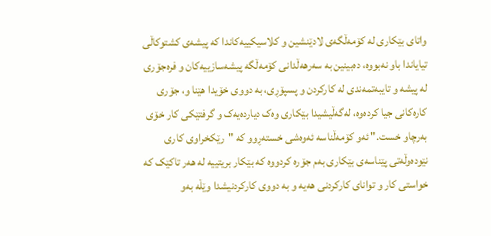واتای بێکاری لە کۆمەڵگەی لادێنشین و کلاسیکییەکاندا کە پیشەی کشتوکاڵی تیایاندا باو نەبووە، دەبینین بە سەرھەڵدانی کۆمەڵگە پیشەسازییەکان و فرەجۆری لە پیشە و تایبەتمەندی لە کارکردن و پسپۆڕی، بە دووی خۆیدا ھێنا و، جۆری کارەکانی جیا کردەوە، لەگەڵیشیدا بێکاری وەک دیاردەیەک و گرفتێکی کار خۆی بەرچاو خست." ئەو کۆمەڵناسە ئەوەشی خستەڕوو کە "رێکخراوی کاری نێودەوڵەتی پێناسەی بێکاری بەم جۆرە کردووە کە بێکار بریتییە لە ھەر تاکێک کە خواستی کار و توانای کارکردنی ھەیە و بە دووی کارکردنیشدا وێڵە بەو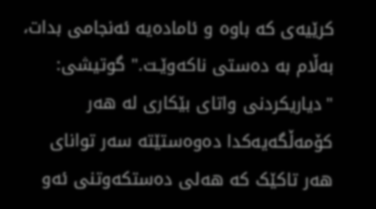کرێیەی کە باوە و ئامادەیە ئەنجامی بدات، بەڵام بە دەستی ناکەوێـت." گوتیشی: "دیاریکردنی واتای بێکاری لە ھەر کۆمەڵگەیەکدا دەوەستێتە سەر توانای ھەر تاکێک کە ھەلی دەستکەوتنی ئەو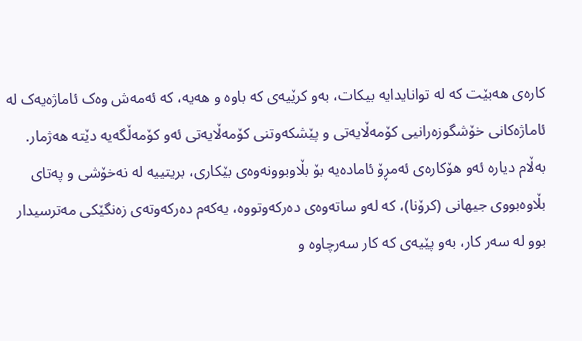کارەی ھەبێت کە لە توانایدایە بیکات، بەو کرێیەی کە باوە و ھەیە، کە ئەمەش وەک ئاماژەیەک لە ئاماژەکانی خۆشگوزەرانیی کۆمەڵایەتی و پێشکەوتنی کۆمەڵایەتی ئەو کۆمەڵگەیە دێتە ھەژمار. بەڵام دیارە ئەو ھۆکارەی ئەمڕۆ ئامادەیە بۆ بڵاوبوونەوەی بێکاری، بریتییە لە نەخۆشی و پەتای بڵاوەبووی جیھانی (کرۆنا)، کە لەو ساتەوەی دەرکەوتووە، یەکەم دەرکەوتەی زەنگێکی مەترسیدار بوو لە سەر کار، بەو پێیەی کە کار سەرچاوە و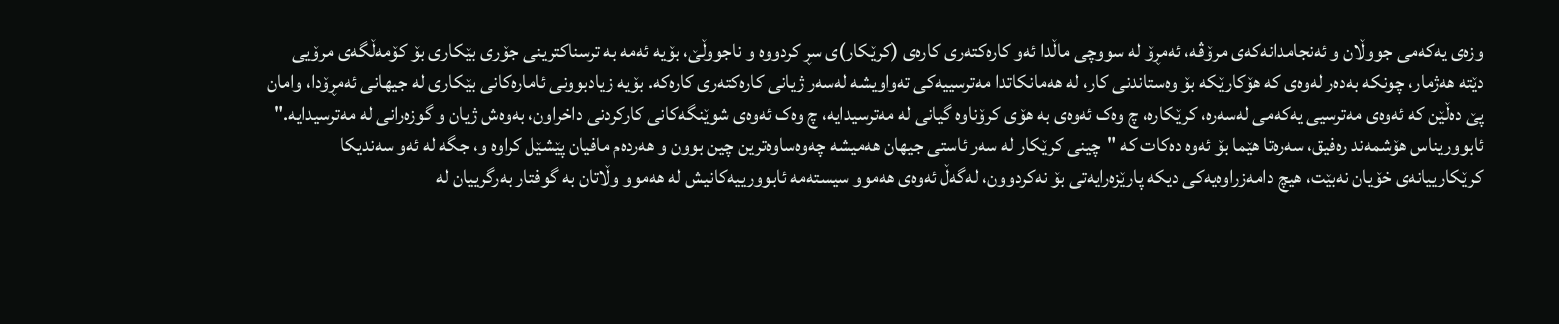وزەی یەکەمی جووڵان و ئەنجامدانەکەی مرۆڤە، ئەمڕۆ لە سووچی ماڵدا ئەو کارەکتەری کارەی (کرێکار)ی سڕ کردووە و ناجووڵێ، بۆیە ئەمە بە ترسناکترینی جۆری بێکاری بۆ کۆمەڵگەی مرۆیی دێتە ھەژمار، چونکە بەدەر لەوەی کە ھۆکارێکە بۆ وەستاندنی کار، لە ھەمانکاتدا مەترسییەکی تەواویشە لەسەر ژیانی کارەکتەری کارەکە. بۆیە زیادبوونی ئامارەکانی بێکاری لە جیھانی ئەمڕۆدا، وامان پێ دەڵێن کە ئەوەی مەترسیی یەکەمی لەسەرە، کرێکارە، چ وەک ئەوەی بە ھۆی کرۆناوە گیانی لە مەترسیدایە، چ وەک ئەوەی شوێنگەکانی کارکردنی داخراون، بەوەش ژیان و گوزەرانی لە مەترسیدایە."
ئابووریناس ھۆشمەند رەفیق، سەرەتا ھێما بۆ ئەوە دەکات کە "چینی کرێکار لە سەر ئاستی جیھان ھەمیشە چەوەساوەترین چین بوون و ھەردەم مافیان پێشێل کراوە و، جگە لە ئەو سەندیکا کرێکارییانەی خۆیان نەبێت، ھیچ دامەزراوەیەکی دیکە پارێزەرایەتی بۆ نەکردوون، لەگەڵ ئەوەی ھەموو سیستەمە ئابوورییەکانیش لە ھەموو وڵاتان بە گوفتار بەرگرییان لە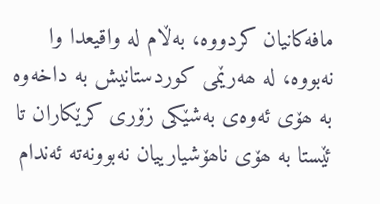مافەکانیان کردووە، بەڵام لە واقیعدا وا نەبووە، لە ھەرێمی کوردستانیش بە داخەوە بە ھۆی ئەوەی بەشێکی زۆری کرێکاران تا ئێستا بە ھۆی ناھۆشیارییان نەبوونەتە ئەندام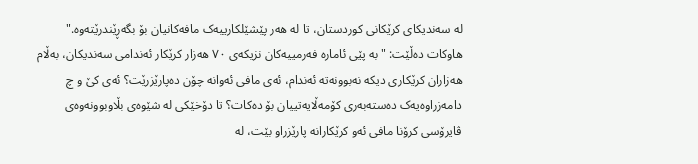لە سەندیکای کرێکانی کوردستان، تا لە ھەر پێشێلکارییەک مافەکانیان بۆ بگەڕێندرێتەوە." ھاوکات دەڵێت: "بە پێی ئامارە فەرمییەکان نزیکەی ٧٠ ھەزار کرێکار ئەندامی سەندیکان، بەڵام ھەزاران کرێکاری دیکە نەبوونەتە ئەندام، ئەی مافی ئەوانە چۆن دەپارێزرێت؟ ئەی کێ و چ دامەزراوەیەک دەستەبەری کۆمەڵایەتییان بۆ دەکات؟ تا دۆخێکی لە شێوەی بڵاوبوونەوەی ڤایرۆسی کرۆنا مافی ئەو کرێکارانە پارێزراو بێت، لە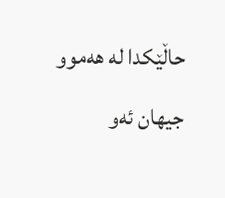حاڵێکدا لە ھەموو جیھان ئەو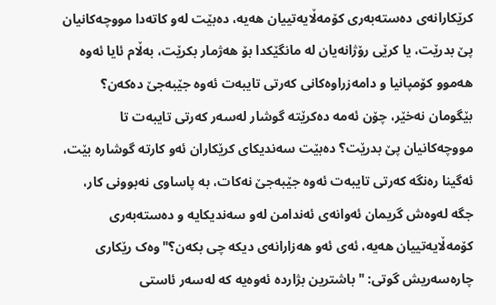کرێکارانەی دەستەبەری کۆمەڵایەتییان ھەیە، دەبێت لەو کاتەدا مووچەکانیان پێ بدرێت، یا کرێی رۆژانەیان لە مانگێکدا بۆ ھەژمار بکرێت، بەڵام ئایا ئەوە ھەموو کۆمپانیا و دامەزراوەکانی کەرتی تایبەت ئەوە جێبەجێ دەکەن؟ بێگومان نەخێر، چۆن ئەمە دەکرێتە گوشار لەسەر کەرتی تایبەت تا مووچەکانیان پێ بدرێت؟ دەبێت سەندیکای کرێکاران ئەو کارتە گوشارە بێت، ئەگینا رەنگە کەرتی تایبەت ئەوە جێبەجێ نەکات، بە پاساوی نەبوونی کار، جگە لەوەش گریمان ئەوانەی ئەندامن لەو سەندیکایە و دەستەبەری کۆمەڵایەتییان ھەیە، ئەی ئەو ھەزارانەی دیکە چی بکەن؟" وەک رێکاری چارەسەریش گوتی: "باشترین بژاردە ئەوەیە کە لەسەر ئاستی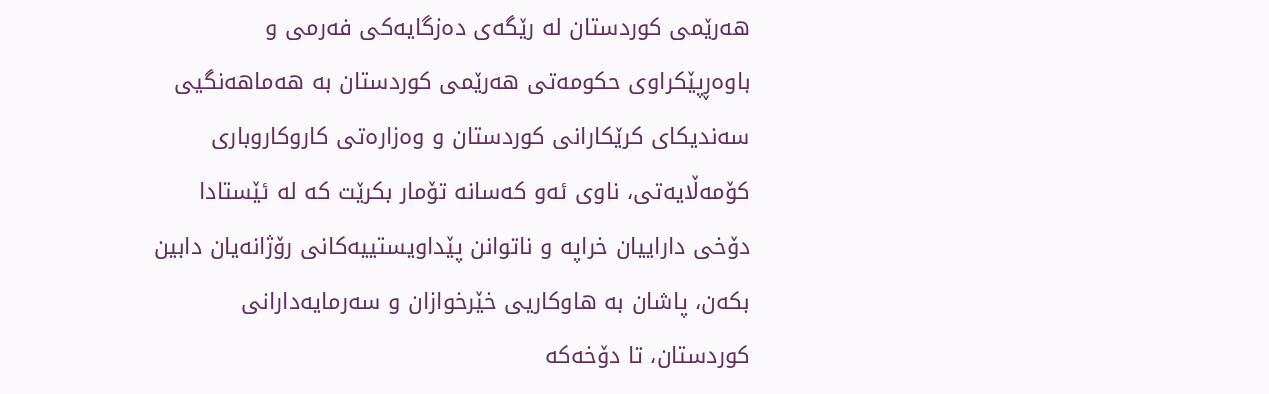ھەرێمی کوردستان لە رێگەی دەزگایەکی فەرمی و باوەڕپێکراوی حکومەتی ھەرێمی کوردستان بە ھەماھەنگیی سەندیکای کرێکارانی کوردستان و وەزارەتی کاروکاروباری کۆمەڵایەتی، ناوی ئەو کەسانە تۆمار بکرێت کە لە ئێستادا دۆخی داراییان خراپە و ناتوانن پێداویستییەکانی رۆژانەیان دابین بکەن، پاشان بە ھاوکاریی خێرخوازان و سەرمایەدارانی کوردستان، تا دۆخەکە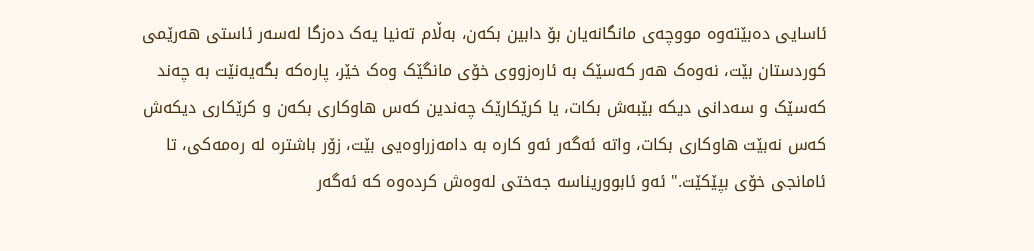ئاسایی دەبێتەوە مووچەی مانگانەیان بۆ دابین بکەن، بەڵام تەنیا یەک دەزگا لەسەر ئاستی ھەرێمی کوردستان بێت، نەوەک ھەر کەسێک بە ئارەزووی خۆی مانگێک وەک خێر، پارەکە بگەیەنێت بە چەند کەسێک و سەدانی دیکە بێبەش بکات، یا کرێکارێک چەندین کەس ھاوکاری بکەن و کرێکاری دیکەش کەس نەبێت ھاوکاری بکات، واتە ئەگەر ئەو کارە بە دامەزراوەیی بێت، زۆر باشترە لە رەمەکی، تا ئامانجی خۆی بپێکێت." ئەو ئابووریناسە جەختی لەوەش کردەوە کە ئەگەر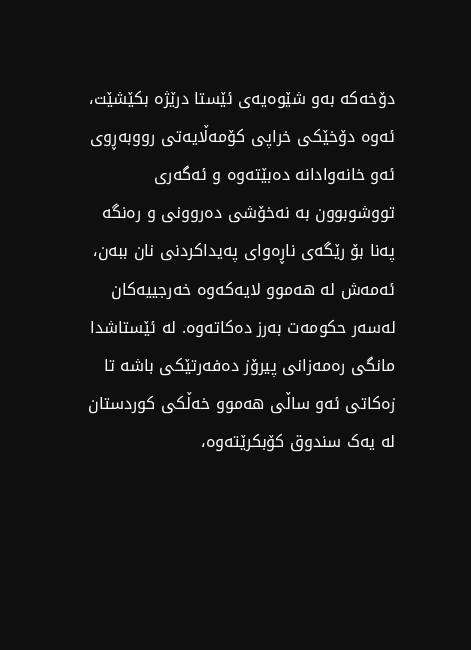دۆخەکە بەو شێوەیەی ئێستا درێژە بکێشێت، ئەوە دۆخێکی خراپی کۆمەڵایەتی رووبەڕوی ئەو خانەوادانە دەبێتەوە و ئەگەری تووشوبوون بە نەخۆشی دەروونی و رەنگە پەنا بۆ رێگەی ناڕەوای پەیداکردنی نان ببەن، ئەمەش لە ھەموو لایەکەوە خەرجییەکان لەسەر حکومەت بەرز دەکاتەوە. لە ئێستاشدا مانگی رەمەزانی پیرۆز دەفەرتێکی باشە تا زەکاتی ئەو ساڵی ھەموو خەڵکی کوردستان لە یەک سندوق کۆبکرێتەوە،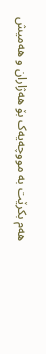ھەم بکرێت بە مووچەیەک بۆ ھەژاران و ھەمیش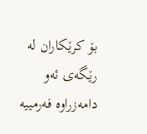بۆ کرێکاران لە رێگەی ئەو دامەزراوە فەرمییە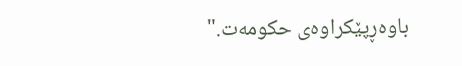باوەڕپێکراوەی حکومەت."